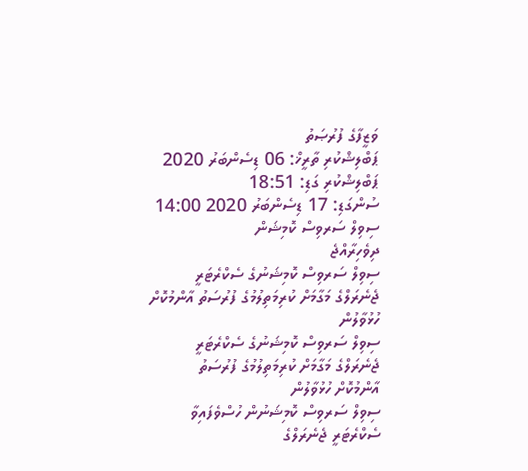ވަޒީފާގެ ފުރުޞަތު
ޕަބްލިޝްކުރި ތާރީޚް: 06 ޑިސެންބަރު 2020
ޕަބްލިޝްކުރި ގަޑި: 18:51
ސުންގަޑި: 17 ޑިސެންބަރު 2020 14:00
ސިވިލް ސަރވިސް ކޮމިޝަން
ދިވެހިރާއްޖެ
ސިވިލް ސަރވިސް ކޮމިޝަނުގެ ސެކްރެޓަރީ ޖެނެރަލްގެ މަގާމަށް ކުރިމަތިލުމުގެ ފުރުސަތު އާންމުކޮށް ހުޅުވާލުން
ސިވިލް ސަރވިސް ކޮމިޝަނުގެ ސެކްރެޓަރީ ޖެނެރަލްގެ މަގާމަށް ކުރިމަތިލުމުގެ ފުރުސަތު
އާންމުކޮށް ހުޅުވާލުން
ސިވިލް ސަރވިސް ކޮމިޝަނުން ހުސްވެފައިވާ ސެކްރެޓަރީ ޖެނެރަލްގެ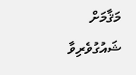މަޤާމަށް ޝައުގުވެރިވާ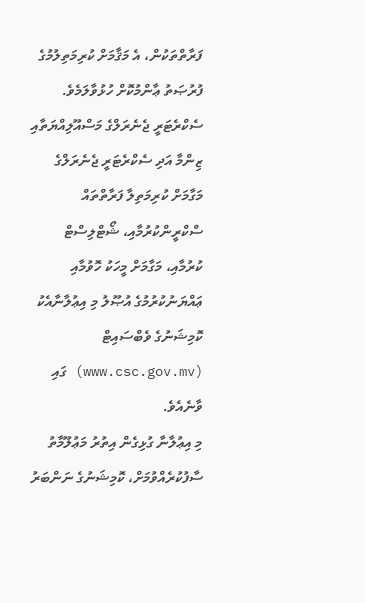ފަރާތްތަކުން، އެ މަޤާމަށް ކުރިމަތިލުމުގެ ފުރުޞަތު ޢާންމުކޮށް ހުޅުވާލަމެވެ.
ސެކްރެޓަރީ ޖެނެރަލްގެ މަސްއޫލިއްޔަތާއި ޒިންމާ އަދި ސެކްރެޓަރީ ޖެނެރަލްގެ މަގާމަށް ކުރިމަތިލާ ފަރާތްތައް ސްކްރީންކުރުމާއި، ޝޯޓްލިސްޓް ކުރުމާއި، މަގާމަށް މީހަކު ހޮވުމާއި ޢައްޔަނުކުރުމުގެ އުޞޫލު މި އިޢުލާނާއެކު ކޮމިޝަނުގެ ވެބްސައިޓް (www.csc.gov.mv) ގައި ވާނެއެވެ.
މި އިޢުލާނާ ގުޅިގެން އިތުރު މަޢުލޫމާތު ސާފުކުރެއްވުމަށް، ކޮމިޝަނުގެ ނަންބަރު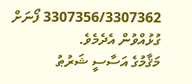3307356/3307362 ފޯނަށް ގުޅުއްވުން އެދެމެވެ.
މަޤާމުގެ އަސާސީ ޝަރުޠު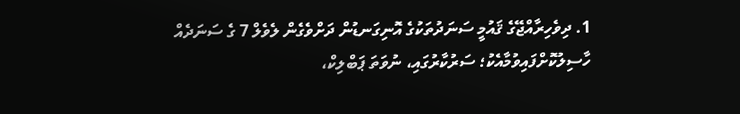1. ދިވެހިރާއްޖޭގެ ޤައުމީ ސަނަދުތަކުގެ އޮނިގަނޑުން ދަށްވެގެން ލެވެލް 7 ގެ ސަނަދެއް ހާސިލުކޮށްފައިވުމާއެކު؛ ސަރުކާރުގައި، ނުވަތަ ޕަބްލިކް،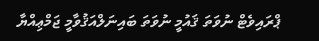ޕްރައިވެޓް ނުވަތަ ޤައުމީ ނުވަތަ ބައިނަލްއަޤުވާމީ ޖަމްޢިއްޔާ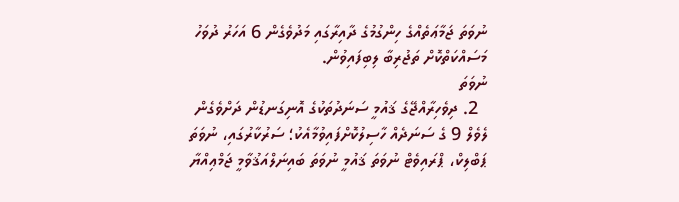ނުވަތަ ޖަމާޢަތެއްގެ ހިންގުމުގެ ދާއިރާގައި މަދުވެގެން 6 އަހަރު ދުވަހު މަސައްކަތްކޮށް ތަޖުރިބާ ލިބިފައިވުން.
ނުވަތަ
  2. ދިވެހިރާއްޖޭގެ ޤައުމީ ސަނަދުތަކުގެ އޮނިގަނޑުން ދަށްވެގެން ލެވެލް 9 ގެ ސަނަދެއް ހާސިލުކޮށްފައިވުމާއެކު؛ ސަރުކާރުގައި، ނުވަތަ ޕަބްލިކް، ޕްރައިވެޓް ނުވަތަ ޤައުމީ ނުވަތަ ބައިނަލްއަޤުވާމީ ޖަމްޢިއްޔާ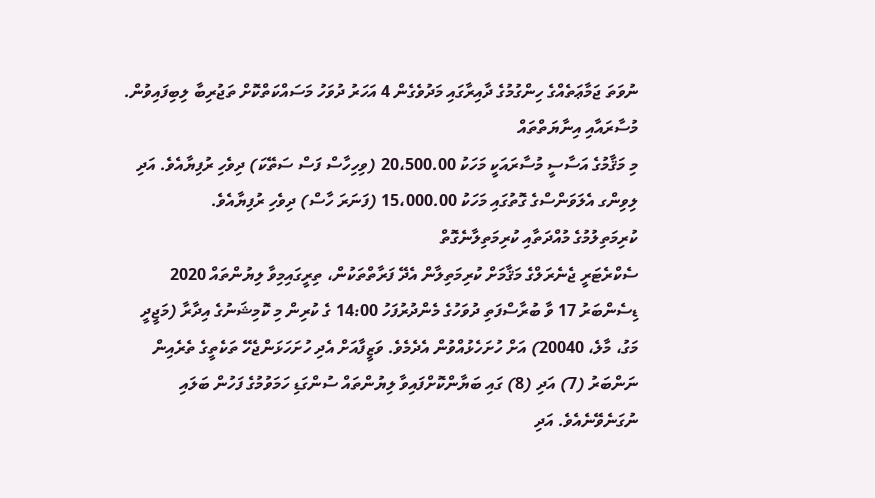ނުވަތަ ޖަމާޢަތެއްގެ ހިންގުމުގެ ދާއިރާގައި މަދުވެގެން 4 އަހަރު ދުވަހު މަސައްކަތްކޮށް ތަޖުރިބާ ލިބިފައިވުން.
މުސާރައާއި އިނާޔަތްތައް
މި މަޤާމުގެ އަސާސީ މުސާރައަކީ މަހަކު 20،500.00 (ވިހިހާސް ފަސް ސަތޭކަ) ދިވެހި ރުފިޔާއެވެ. އަދި ލިވިންގ އެލަވަންސްގެ ގޮތުގައި މަހަކު 15،000.00 (ފަނަރަ ހާސް) ދިވެހި ރުފިޔާއެވެ.
ކުރިމަތިލުމުގެ މުއްދަތާއި ކުރިމަތިލާނެގޮތް
ސެކްރެޓަރީ ޖެނެރަލްގެ މަޤާމަށް ކުރިމަތިލާން އެދޭ ފަރާތްތަކުން، ތިރީގައިމިވާ ލިޔުންތައް 2020 ޑިސެންބަރު 17 ވާ ބުރާސްފަތި ދުވަހުގެ މެންދުރުފަހު 14:00 ގެ ކުރިން މި ކޮމިޝަނުގެ އިދާރާ (މަޖީދީ މަގު، މާލެ، 20040) އަށް ހުށަހެޅުއްވުން އެދެމެވެ. ވަޒީފާއަށް އެދި ހުށަހަޅަންޖެހޭ ތަކެތީގެ ތެރެއިން ނަންބަރު (7) އަދި (8) ގައި ބަޔާންކޮށްފައިވާ ލިޔުންތައް ސުންގަޑި ހަމަވުމުގެ ފަހުން ބަލައި ނުގަނެވޭނެއެވެ. އަދި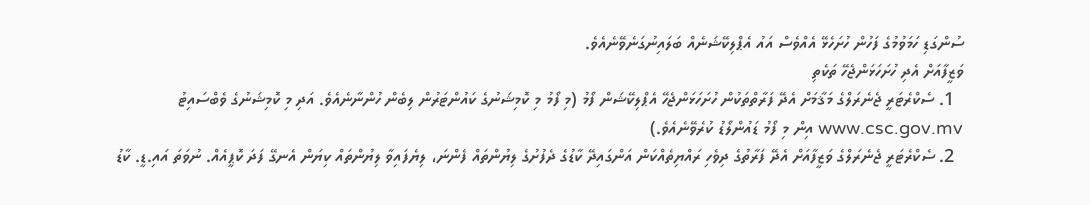ސުންގަޑި ހަމަވުމުގެ ފަހުން ހުށަހެޅޭ އެއްވެސް އައު އެޕްލިކޭޝަނެއް ބަލައިނުގަނެވޭނެއެވެ.
ވަޒީފާއަށް އެދި ހުށަހަޅަންޖެހޭ ތަކެތި
  1. ސެކްރެޓަރީ ޖެނެރަލްގެ މަޤާމަށް އެދޭ ފަރާތްތަކުން ހުށަހަޅަންޖެހޭ އެޕްލިކޭޝަން ފޯމު (މި ފޯމު މި ކޮމިޝަނުގެ ކައުންޓަރުން ލިބެން ހުންނާނެއެވެ. އަދި މި ކޮމިޝަނުގެ ވެބްސައިޓު www.csc.gov.mv އިން މި ފޯމު ޑައުންލޯޑު ކުރެވޭނެއެވެ.)
  2. ސެކްރެޓަރީ ޖެނެރަލްގެ ވަޒީފާއަށް އެދޭ ފަރާތުގެ ދިވެހި ރައްޔިތެއްކަން އަންގައިދޭ ކާޑުގެ ދެފުށުގެ ލިޔުންތައް ފެންނަ، ލިޔެފައިވާ ލިޔުންތައް ކިޔަން އެނގޭ ފަދަ ކޮޕީއެއް. ނުވަތަ އައި.ޑީ. ކާޑު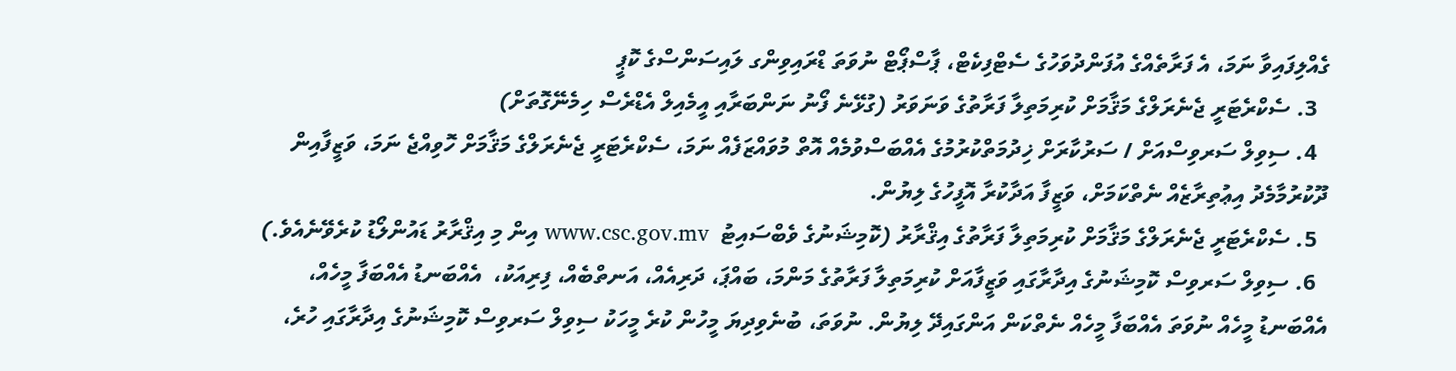ގެއްލިފައިވާ ނަމަ، އެ ފަރާތެއްގެ އުފަންދުވަހުގެ ސެޓްފިކެޓް، ޕާސްޕޯޓް ނުވަތަ ޑްރައިވިންގ ލައިސަންސްގެ ކޮޕީ
  3. ސެކްރެޓަރީ ޖެނެރަލްގެ މަޤާމަށް ކުރިމަތިލާ ފަރާތުގެ ވަނަވަރު (ގުޅޭނެ ފޯނު ނަންބަރާއި އީމެއިލް އެޑްރެސް ހިމެނޭގޮތަށް)
  4. ސިވިލް ސަރވިސްއަށް / ސަރުކާރަށް ޚިދުމަތްކުރުމުގެ އެއްބަސްވުމެއް އޮތް މުވައްޒަފެއް ނަމަ، ސެކްރެޓަރީ ޖެނެރަލްގެ މަޤާމަށް ހޮވިއްޖެ ނަމަ، ވަޒީފާއިން ދޫކުރުމާމެދު އިޢުތިރާޒެއް ނެތްކަމަށް، ވަޒީފާ އަދާކުރާ އޮފީހުގެ ލިޔުން.
  5. ސެކްރެޓަރީ ޖެނެރަލްގެ މަޤާމަށް ކުރިމަތިލާ ފަރާތުގެ އިޤްރާރު (ކޮމިޝަނުގެ ވެބްސައިޓު  www.csc.gov.mv އިން މި އިޤްރާރު ޑައުންލޯޑު ކުރެވޭނެއެވެ.)
  6. ސިވިލް ސަރވިސް ކޮމިޝަނުގެ އިދާރާގައި ވަޒީފާއަށް ކުރިމަތިލާ ފަރާތުގެ މަންމަ، ބައްޕަ، ދަރިއެއް، އަނތްބެއް، ފިރިއަކު،  އެއްބަނޑު އެއްބަފާ މީހެއް، އެއްބަނޑު މީހެއް ނުވަތަ އެއްބަފާ މީހެއް ނެތްކަން އަންގައިދޭ ލިޔުން. ނުވަތަ، ބުނެވިދިޔަ މީހުން ކުރެ މީހަކު ސިވިލް ސަރވިސް ކޮމިޝަނުގެ އިދާރާގައި ހުރެ،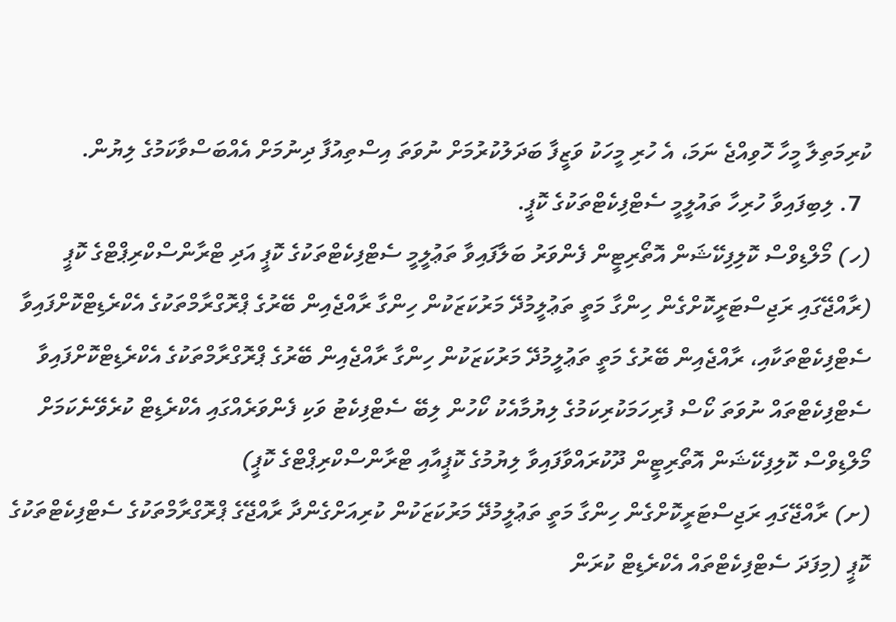ކުރިމަތިލާ މީހާ ހޮވިއްޖެ ނަމަ، އެ ހުރި މީހަކު ވަޒީފާ ބަދަލުކުރުމަށް ނުވަތަ އިސްތިއުފާ ދިނުމަށް އެއްބަސްވާކަމުގެ ލިޔުން.
  7. ލިބިފައިވާ ހުރިހާ ތައުލީމީ ސެޓްފިކެޓްތަކުގެ ކޮޕީ.
(ހ) މޯލްޑިވްސް ކޮލިފިކޭޝަން އޮތޯރިޓީން ފެންވަރު ބަލާފައިވާ ތަޢުލީމީ ސެޓްފިކެޓްތަކުގެ ކޮޕީ އަދި ޓްރާންސްކްރިޕްޓްގެ ކޮޕީ (ރާއްޖޭގައި ރަޖިސްޓަރީކޮށްގެން ހިންގާ މަތީ ތަޢުލީމުދޭ މަރުކަޒަކުން ހިންގާ ރާއްޖެއިން ބޭރުގެ ޕްރޮގްރާމްތަކުގެ އެކްރެޑިޓްކޮށްފައިވާ ސެޓްފިކެޓްތަކާއި، ރާއްޖެއިން ބޭރުގެ މަތީ ތަޢުލީމުދޭ މަރުކަޒަކުން ހިންގާ ރާއްޖެއިން ބޭރުގެ ޕްރޮގްރާމްތަކުގެ އެކްރެޑިޓްކޮށްފައިވާ ސެޓްފިކެޓްތައް ނުވަތަ ކޯސް ފުރިހަމަކުރިކަމުގެ ލިޔުމާއެކު ކޯހުން ލިބޭ ސެޓްފިކެޓު ވަކި ފެންވަރެއްގައި އެކްރެޑިޓް ކުރެވޭނެކަމަށް މޯލްޑިވްސް ކޮލިފިކޭޝަން އޮތޯރިޓީން ދޫކުރައްވާފައިވާ ލިޔުމުގެ ކޮޕީއާއި ޓްރާންސްކްރިޕްޓްގެ ކޮޕީ)
(ށ) ރާއްޖޭގައި ރަޖިސްޓަރީކޮށްގެން ހިންގާ މަތީ ތަޢުލީމުދޭ މަރުކަޒަކުން ކުރިއަށްގެންދާ ރާއްޖޭގެ ޕްރޮގްރާމްތަކުގެ ސެޓްފިކެޓްތަކުގެ ކޮޕީ (މިފަދަ ސެޓްފިކެޓްތައް އެކްރެޑިޓް ކުރަން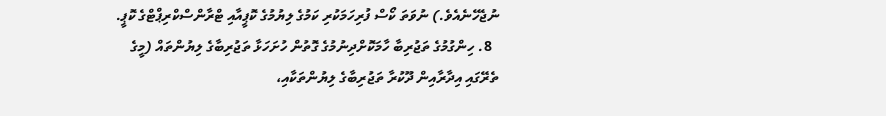ނުޖެހޭނެއެވެ.) ނުވަތަ ކޯސް ފުރިހަމަކުރި ކަމުގެ ލިޔުމުގެ ކޮޕީއާއި ޓްރާންސްކްރިޕްޓްގެ ކޮޕީ.
  8. ހިންގުމުގެ ތަޖުރިބާ ހާމަކޮށްދިނުމުގެ ގޮތުން ހުށަހަޅާ ތަޖުރިބާގެ ލިޔުންތައް (މީގެ ތެރޭގައި އިދާރާއިން ދޫކުރާ ތަޖުރިބާގެ ލިޔުންތަކާއި،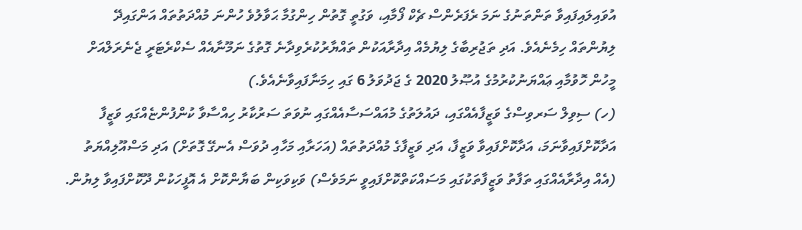އުވައިލައިފައިވާ ތަންތަނުގެ ނަމަ ރެފަރެންސް ޗެކް ފޯމާއި، ވަގުތީ ގޮތުން ހިންގުމާ ޙަވާލުވެ ހުންނަ މުއްދަތުތައް އަންގައިދޭ ލިޔުންތައް ހިމެނެއެވެ. އަދި ތަޖުރިބާގެ ލިޔުމެއް އިދާރާއަކުން ތައްޔާރުކުރެވިދާނެ ގޮތުގެ ނަމޫނާއެއް ސެކްރެޓަރީ ޖެނެރަލްއަށް މީހުން ހޮވުމާއި ޢައްޔަނުކުރުމުގެ އުޞޫލު 2020 ގެ ޖަދުވަލު 6 ގައި ހިމަނާފައިވާނެއެވެ.)
(ހ) ސިވިލް ސަރވިސްގެ ވަޒީފާއެއްގައި، ދައުލަތުގެ މުއައްސަސާއެއްގައި ނުވަތަ ސަރުކާރު ހިއްސާވާ ކުންފުންޏެއްގައި ވަޒީފާ އަދާކޮށްފައިވާނަމަ، އަދާކޮށްފައިވާ ވަޒީފާ، އަދި ވަޒީފާގެ މުއްދަތުތައް (އަހަރާއި މަހާއި ދުވަސް އެނގޭ ގޮތަށް) އަދި މަސްއޫލިއްޔަތު (އެއް އިދާރާއެއްގައި ތަފާތު ވަޒީފާތަކުގައި މަސައްކަތްކޮށްފައިވީ ނަމަވެސް) ވަކިވަކިން ބަޔާންކޮށް އެ އޮފީހަކުން ދޫކޮށްފައިވާ ލިޔުން.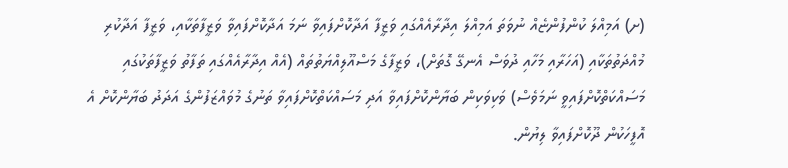(ށ) އަމިއްލަ ކުންފުންޏެއް ނުވަތަ އަމިއްލަ އިދާރާއެއްގައި ވަޒީފާ އަދާކޮށްފައިވާ ނަމަ އަދާކޮށްފައިވާ ވަޒީފާތަކާއި، ވަޒީފާ އަދާކުރި މުއްދަތުތަކާއި (އަހަރާއި މަހާއި ދުވަސް އެނގޭ ގޮތަށް)، ވަޒީފާގެ މަސްއޫލިއްޔަތުތައް (އެއް އިދާރާއެއްގައި ތަފާތު ވަޒީފާތަކުގައި މަސައްކަތްކޮށްފައިވީ ނަމަވެސް) ވަކިވަކިން ބަޔާންކޮށްފައިވާ އަދި މަސައްކަތްކޮށްފައިވާ ތަނުގެ މުވައްޒަފުންގެ އަދަދު ބަޔާންކޮށް އެ އޮފީހަކުން ދޫކޮށްފައިވާ ލިޔުން.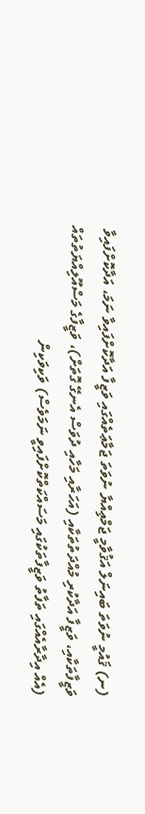(ނ) ޤައުމީ ނުވަތަ ބައިނަލް އަޤުވާމީ ޖަމްޢިއްޔާ ނުވަތަ ޖަމާޢަތެއްގައި ވަޒީފާ އަދާކޮށްފައިވާ ނަމަ، އަދާކޮށްފައިވާ ވަޒީފާތަކާއި، ވަޒީފާ އަދާކުރި މުއްދަތުތަކާއި (އަހަރާއި މަހާއި ދުވަސް އެނގޭ ގޮތަށް)، ވަޒީފާގެ މަސްއޫލިއްޔަތުތައް (އެއް އިދާރާއެއްގައި ތަފާތު ވަޒީފާތަކުގައި މަސައްކަތްކޮށްފައިވީ ނަމަވެސް) ވަކިވަކިން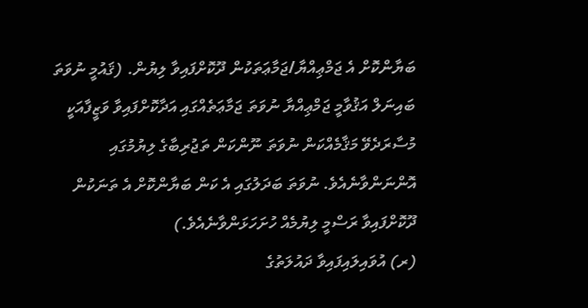ބަޔާންކޮށް އެ ޖަމްޢިއްޔާ/ޖަމާޢަތަކުން ދޫކޮށްފައިވާ ލިޔުން. (ޤައުމީ ނުވަތަ ބައިނަލް އަޤުވާމީ ޖަމްޢިއްޔާ ނުވަތަ ޖަމާޢަތެއްގައި އަދާކޮށްފައިވާ ވަޒީފާއަކީ މުސާރަދެވޭ މަޤާމެއްކަން ނުވަތަ ނޫންކަން ތަޖުރިބާގެ ލިޔުމުގައި އޮންނަންވާނެއެވެ. ނުވަތަ ބަދަލުގައި އެ ކަން ބަޔާންކޮށް އެ ތަނަކުން ދޫކޮށްފައިވާ ރަސްމީ ލިޔުމެއް ހުށަހަޅަންވާނެއެވެ.)
(ރ) އުވައިލައިފައިވާ ދައުލަތުގެ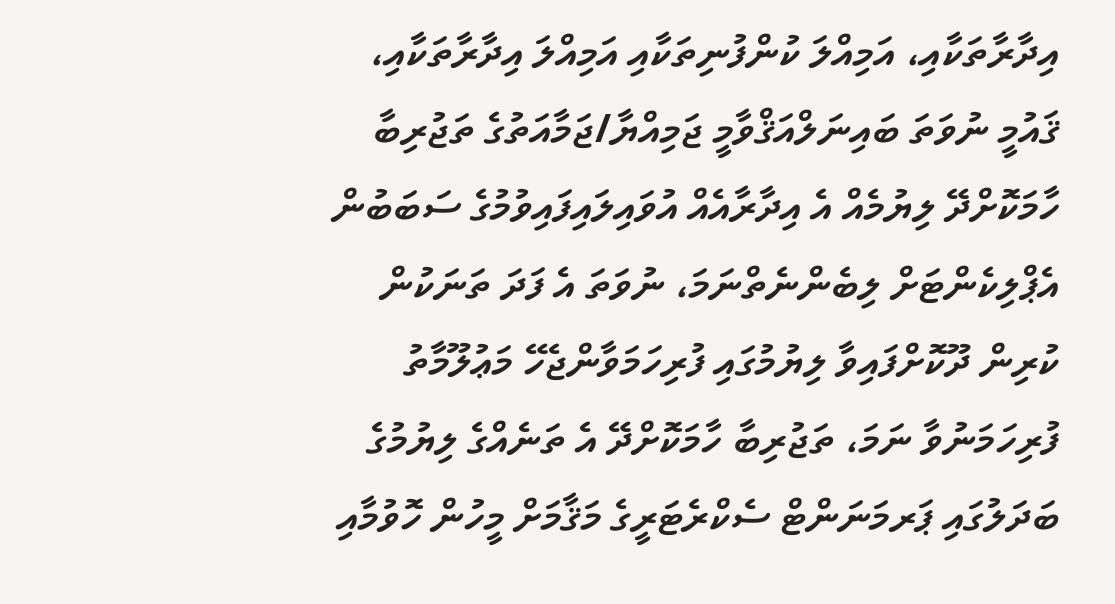އިދާރާތަކާއި، އަމިއްލަ ކުންފުނިތަކާއި އަމިއްލަ އިދާރާތަކާއި، ޤައުމީ ނުވަތަ ބައިނަލްއަޤްވާމީ ޖަމިއްޔާ/ޖަމާއަތުގެ ތަޖުރިބާ ހާމަކޮށްދޭ ލިޔުމެއް އެ އިދާރާއެއް އުވައިލައިފައިވުމުގެ ސަބަބުން އެޕްލިކެންޓަށް ލިބެންނެތްނަމަ، ނުވަތަ އެ ފަދަ ތަނަކުން ކުރިން ދޫކޮށްފައިވާ ލިޔުމުގައި ފުރިހަމަވާންޖެހޭ މަޢުލޫމާތު ފުރިހަމަނުވާ ނަމަ، ތަޖުރިބާ ހާމަކޮށްދޭ އެ ތަނެއްގެ ލިޔުމުގެ ބަދަލުގައި ޕަރމަނަންޓް ސެކްރެޓަރީގެ މަޤާމަށް މީހުން ހޮވުމާއި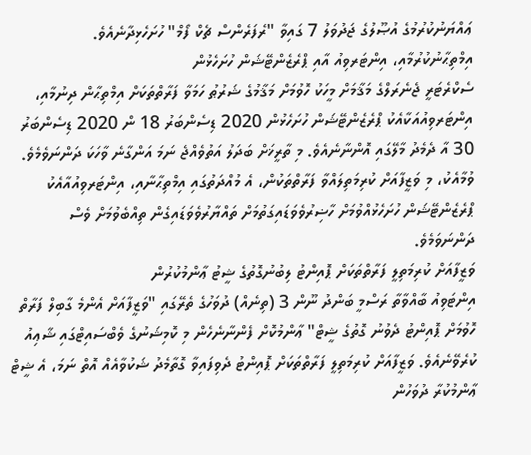ޢައްޔަނުކުރުމުގެ އުޞޫލުގެ ޖަދުވަލު 7 ގައިވާ "ރެފަރެންސް ޗެކް ފޯމް" ހުށަހެޅިދާނެއެވެ.
އިމްތިޙާނުކުރުމާއި، އިންޓަރވިއު އާއި ޕްރެޒެންޓޭޝަން ހުށަހެޅުން
ސެކްރެޓަރީ ޖެނެރަލްގެ މަޤާމަށް މީހަކު ހޮވުމަށް މަޤާމުގެ ޝަރުޠު ހަމަވާ ފަރާތްތަކަށް އިމްތިޙާން ދިނުމާއި، އިންޓަރވިއުއަކާއެކު ޕްރެޒެންޓޭޝަން ހުށަހެޅުން 2020 ޑިސެންބަރު 18 ން 2020 ޑިސެންބަރު 30 އާ ދެމެދު މާލޭގައި އޮންނާނެއެވެ. މި ތާރީޚަށް ބަދަލު އަތުވެއްޖެ ނަމަ އަންގާނެ ވާހަކަ ދަންނަވެމެވެ.
ވުމާއެކު، މި ވަޒީފާއަށް ކުރިމަތިލައްވާ ފަރާތްތަކުން، އެ މުއްދަތުގައި އިމްތިޙާނާއި، އިންޓަރވިއުއާއެކު ޕްރެޒެންޓޭޝަން ހުށަހެޅުއްވުމަށް ހާޟިރުވެވަޑައިގަތުމަށް ތައްޔާރުވެވަޑައިގެން ތިއްބެވުމަށް ވެސް ދަންނަވަމެވެ.
ވަޒީފާއަށް ކުރިމަތިލީ ފަރާތްތަކަށް ޕޮއިންޓު ލިބުނުގޮތުގެ ޝީޓު ޢާންމުކުރުން
އިންޓަވިއު ބާއްވާތާ ރަސްމީ ބަންދު ނޫން 3 (ތިނެއް) ދުވަހުގެ ތެރޭގައި "ވަޒީފާއަށް އެންމެ ގާބިލް ފަރާތް ހޮވުމަށް ޕޮއިންޓު ދެވުނު ގޮތުގެ ޝީޓް" ޢާންމުކޮށް ފެންނާނެހެން މި ކޮމިޝަނުގެ ވެބްސައިޓްގައި ޝާޢިއު ކުރެވޭނެއެވެ. ވަޒީފާއަށް ކުރިމަތިލީ ފަރާތްތަކަށް ޕޮއިންޓު ދެވިފައިވާ ގޮތާމެދު ޝަކުވާއެއް އޮތް ނަމަ، އެ ޝީޓް ޢާންމުކުރާ ދުވަހުން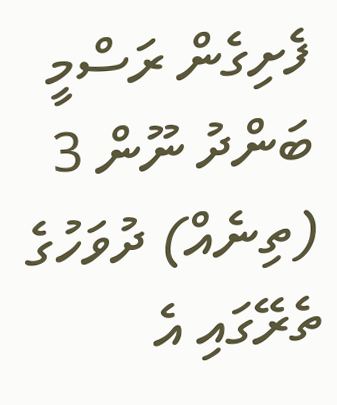ފެށިގެން ރަސްމީ ބަންދު ނޫން 3 (ތިނެއް) ދުވަހުގެ ތެރޭގައި އެ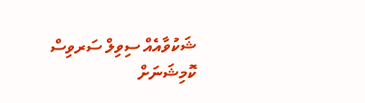ޝަކުވާއެއް ސިވިލް ސަރވިސް ކޮމިޝަނަށް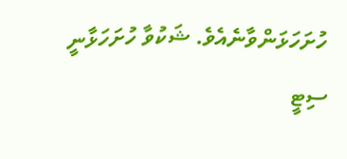ހުށަހަޅަންވާނެއެވެ. ޝަކުވާ ހުށަހަޅާނީ ސިޓީ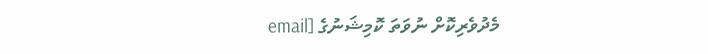މެދުވެރިކޮށް ނުވަތަ ކޮމިޝަނުގެ [email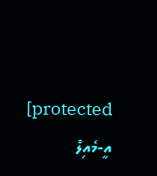protected] އީ-މެއިލް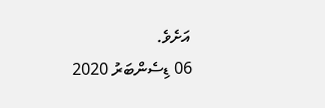އަށެވެ.
06 ޑިސެންބަރު 2020